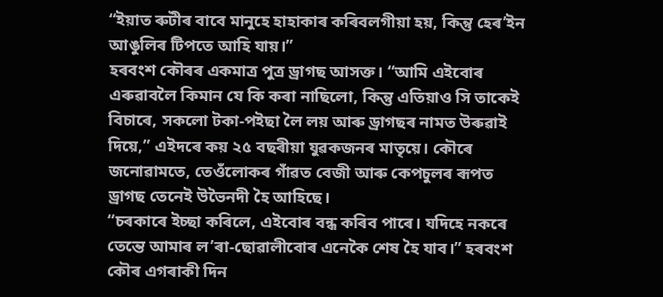“ইয়াত ৰুটীৰ বাবে মানুহে হাহাকাৰ কৰিবলগীয়া হয়, কিন্তু হেৰ’ইন আঙুলিৰ টিপতে আহি যায়।”
হৰবংশ কৌৰৰ একমাত্ৰ পুত্ৰ ড্ৰাগছ আসক্ত। “আমি এইবোৰ এৰুৱাবলৈ কিমান যে কি কৰা নাছিলো, কিন্তু এতিয়াও সি তাকেই বিচাৰে, সকলো টকা-পইছা লৈ লয় আৰু ড্ৰাগছৰ নামত উৰুৱাই দিয়ে,” এইদৰে কয় ২৫ বছৰীয়া যুৱকজনৰ মাতৃয়ে। কৌৰে জনোৱামতে, তেওঁলোকৰ গাঁৱত বেজী আৰু কেপচুলৰ ৰূপত ড্ৰাগছ তেনেই উভৈনদী হৈ আহিছে।
“চৰকাৰে ইচ্ছা কৰিলে, এইবোৰ বন্ধ কৰিব পাৰে। যদিহে নকৰে তেন্তে আমাৰ ল’ৰা-ছোৱালীবোৰ এনেকৈ শেষ হৈ যাব।” হৰবংশ কৌৰ এগৰাকী দিন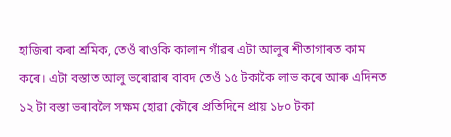হাজিৰা কৰা শ্ৰমিক, তেওঁ ৰাওকি কালান গাঁৱৰ এটা আলুৰ শীতাগাৰত কাম কৰে। এটা বস্তাত আলু ভৰোৱাৰ বাবদ তেওঁ ১৫ টকাকৈ লাভ কৰে আৰু এদিনত ১২ টা বস্তা ভৰাবলৈ সক্ষম হোৱা কৌৰে প্ৰতিদিনে প্ৰায় ১৮০ টকা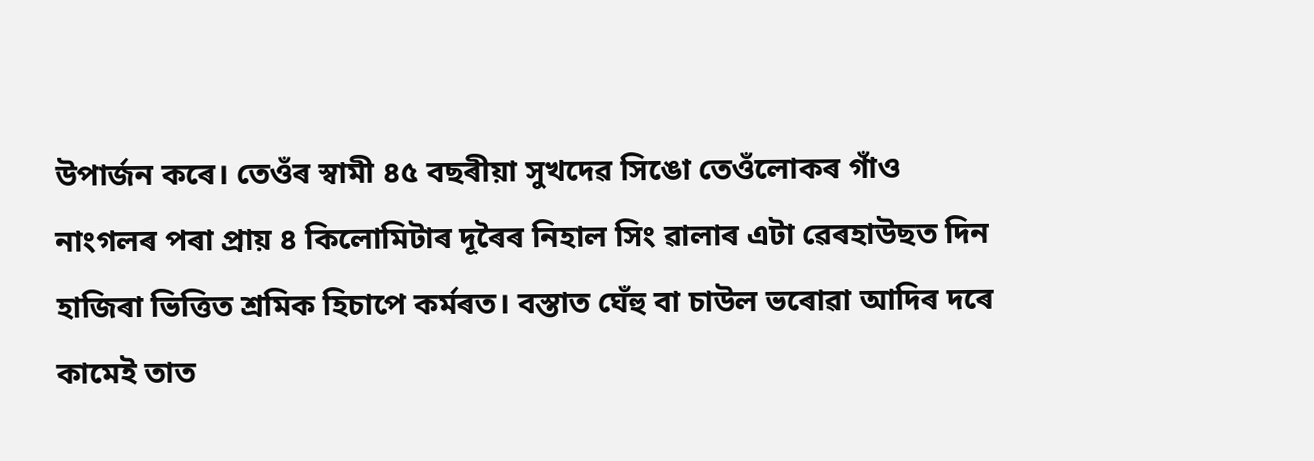উপাৰ্জন কৰে। তেওঁৰ স্বামী ৪৫ বছৰীয়া সুখদেৱ সিঙো তেওঁলোকৰ গাঁও নাংগলৰ পৰা প্ৰায় ৪ কিলোমিটাৰ দূৰৈৰ নিহাল সিং ৱালাৰ এটা ৱেৰহাউছত দিন হাজিৰা ভিত্তিত শ্ৰমিক হিচাপে কৰ্মৰত। বস্তাত ঘেঁহু বা চাউল ভৰোৱা আদিৰ দৰে কামেই তাত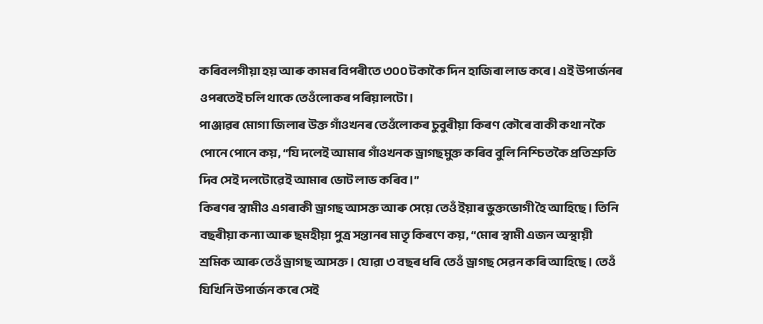কৰিবলগীয়া হয় আৰু কামৰ বিপৰীতে ৩০০ টকাকৈ দিন হাজিৰা লাভ কৰে। এই উপাৰ্জনৰ ওপৰতেই চলি থাকে তেওঁলোকৰ পৰিয়ালটো।
পাঞ্জাৱৰ মোগা জিলাৰ উক্ত গাঁওখনৰ তেওঁলোকৰ চুবুৰীয়া কিৰণ কৌৰে বাকী কথা নকৈ পোনে পোনে কয়, “যি দলেই আমাৰ গাঁওখনক ড্ৰাগছমুক্ত কৰিব বুলি নিশ্চিতকৈ প্ৰতিশ্ৰুতি দিব সেই দলটোৱেই আমাৰ ভোট লাভ কৰিব।”
কিৰণৰ স্বামীও এগৰাকী ড্ৰাগছ আসক্ত আৰু সেয়ে তেওঁ ইয়াৰ ভুক্তভোগী হৈ আহিছে। তিনি বছৰীয়া কন্যা আৰু ছমহীয়া পুত্ৰ সন্তানৰ মাতৃ কিৰণে কয়, “মোৰ স্বামী এজন অস্থায়ী শ্ৰমিক আৰু তেওঁ ড্ৰাগছ আসক্ত। যোৱা ৩ বছৰ ধৰি তেওঁ ড্ৰাগছ সেৱন কৰি আহিছে। তেওঁ যিখিনি উপাৰ্জন কৰে সেই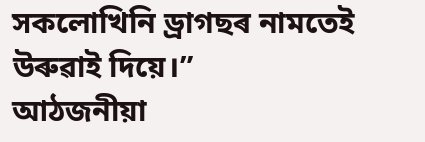সকলোখিনি ড্ৰাগছৰ নামতেই উৰুৱাই দিয়ে।”
আঠজনীয়া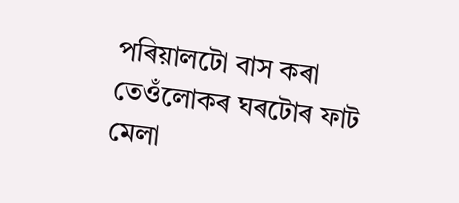পৰিয়ালটো বাস কৰা তেওঁলোকৰ ঘৰটোৰ ফাট মেলা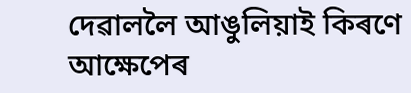দেৱাললৈ আঙুলিয়াই কিৰণে আক্ষেপেৰ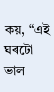কয়, “এই ঘৰটো ভাল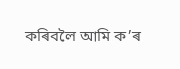কৰিবলৈ আমি ক’ৰ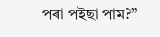পৰা পইছা পাম?”